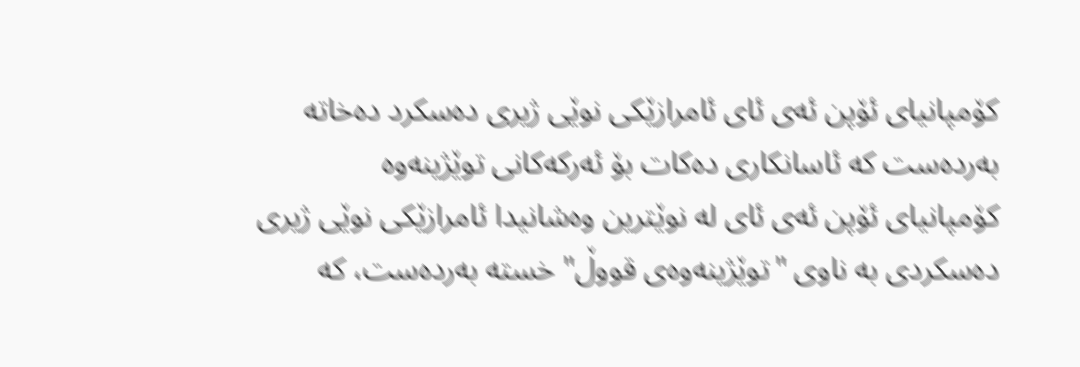کۆمپانیای ئۆپن ئەی ئای ئامرازێکی نوێی ژیری دەسکرد دەخاتە بەردەست کە ئاسانکاری دەکات بۆ ئەرکەکانی توێژینەوە
کۆمپانیای ئۆپن ئەی ئای لە نوێترین وەشانیدا ئامرازێکی نوێی ژیری دەسکردی بە ناوی "توێژینەوەی قووڵ" خستە بەردەست، کە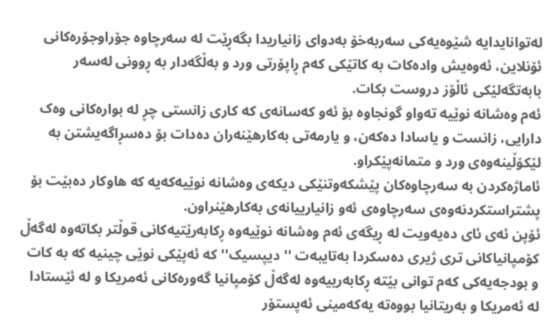لەتوانایدایە شێوەیەکی سەربەخۆ بەدوای زانیاریدا بگەڕێت لە سەرچاوە جۆراوجۆرەکانی ئۆنلاین، ئەوەیش وادەکات بە کاتێکی کەم ڕاپۆرتی ورد و بەڵگەدار بە ڕوونی لەسەر بابەتگەلێکی ئاڵۆز دروست بکات.
ئەم وەشانە نوێیە تەواو گونجاوە بۆ ئەو کەسانەی کە کاری زانستی چڕ لە بوارەکانی وەک دارایی، زانست و یاسادا دەکەن، و یارمەتی بەکارهێنەران دەدات بۆ دەسڕاگەیشتن بە لێکۆڵینەوەی ورد و متمانەپێکراو.
ئاماژەکردن بە سەرچاوەکان پێشکەوتنێکی دیکەی وەشانە نوێیەکەیە کە هاوکار دەبێت بۆ پشتراستکردنەوەی سەرچاوەی ئەو زانیارییانەی بەکارهێنراون.
ئۆپن ئەی ئای دەیەویت لە ڕیگەی ئەم وەشانە نوێیەوە ڕکابەرێتیەکانی قوڵتر بکاتەوە لەگەڵ کۆمپانیاکانی تری ژیری دەسکردا بەتایبەت '' دیپسیک'' کە ئەپێکی نوێی چینیە کە بە کات و بودجەیەکی کەم توانی بێتە ڕکابەرییەوە لەگەڵ کۆمپانیا گەورەکانی ئەمریکا و لە ئێستادا لە ئەمریکا و بەریتانیا بووەتە یەکەمینی ئەپستۆر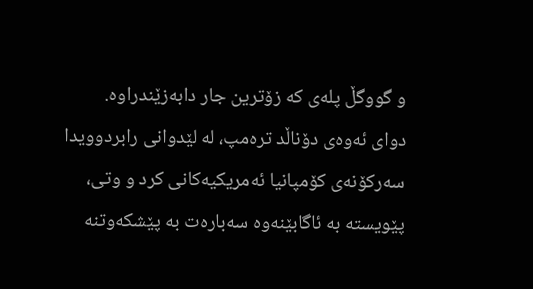و گووگڵ پلەی کە زۆترین جار دابەزێندراوە.
دوای ئەوەی دۆناڵد ترەمپ، لە لێدوانی رابردوویدا سەرکۆنەی کۆمپانیا ئەمریکیەکانی کرد و وتی، پێویستە بە ئاگابێنەوە سەبارەت بە پێشکەوتنە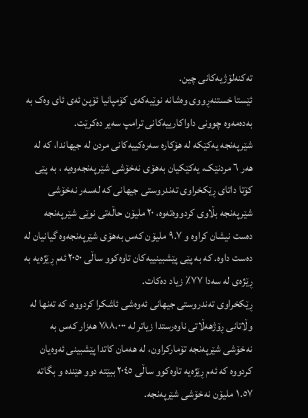تەکنەلۆژیەکانی چین.
ئێستا خستنەڕووی وەشانە نوێیەکەی کۆمپانیا ئۆپن ئەی ئای وەک بە بەدەمەوە چوونی داواکارییەکانی ترامپ سەیر دەکرێت.
شێرپەنجە یەکێکە لە هۆکارە سەرەکییەکانی مردن لە جیهاندا، کە لە هەر ٦ مردنێک، یەکێکیان بەهۆی نەخۆشی شێرپەنجەوەیە ، بە پێی کۆتا داتای ڕێکخراوی تەندروستی جیهانی کە لەسەر نەخۆشی شێرپەنجە بڵاوی کردووەتەوە، ٢٠ ملیۆن حاڵەتی نوێی شێرپەنجە دەست نیشان کراوە و ٩.٧ ملیۆن کەس بەهۆی شێرپەنجەوە گیانیان لە دەست داوە. کە بە پێی پێشبینییەکان تاوەکوو ساڵی ٢٠٥٠ ئەم ڕێژەیە بە ڕێژەی لە سەدا ٧٧٪ زیاد دەکات.
ڕێکخراوی تەندروستی جیهانی ئەوەشی ئاشکرا کردووە، کە تەنها لە وڵاتانی ڕۆژهەڵاتی ناوەرستدا زیاتر لە ٧٨٨،٠٠٠ هەزار کەس بە نەخۆشی شێرپەنجە تۆمارکراون، لە هەمان کاتدا پێشبینی ئەوەیان کردووە کە ئەم ڕێژەیە تاوەکوو ساڵی ٢٠٤٥ ببێتە دوو هێندە و بگاتە ١.٥٧ ملیۆن نەخۆشی شێرپەنجە.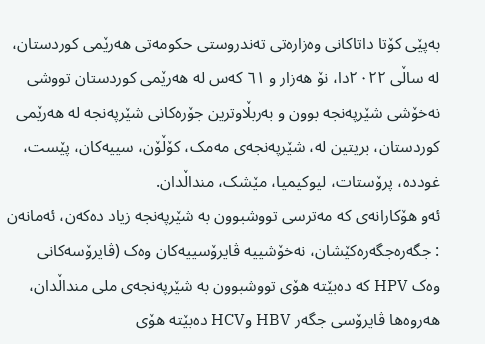بەپێی کۆتا داتاکانی وەزارەتی تەندروستی حکومەتی هەرێمی کوردستان، لە ساڵی ٢٠٢٢دا، نۆ هەزار و ٦١ کەس لە هەرێمی کوردستان تووشی نەخۆشی شێرپەنجە بوون و بەربڵاوترین جۆرەکانی شێرپەنجە لە هەرێمی کوردستان، بریتین لە، شێرپەنجەی مەمک، کۆڵۆن، سییەکان، پێست، غوددە، پرۆستات، لیوکیمیا، مێشک، منداڵدان.
ئەو هۆکارانەی کە مەترسی تووشبوون بە شێرپەنجە زیاد دەکەن، ئەمانەن : جگەرەجگەرەکێشان، نەخۆشییە ڤایرۆسییەکان وەک (ڤایرۆسەکانی وەک HPV کە دەبێتە هۆی تووشبوون بە شێرپەنجەی ملی منداڵدان، هەروەها ڤایرۆسی جگەر HBV وHCV دەبێتە هۆی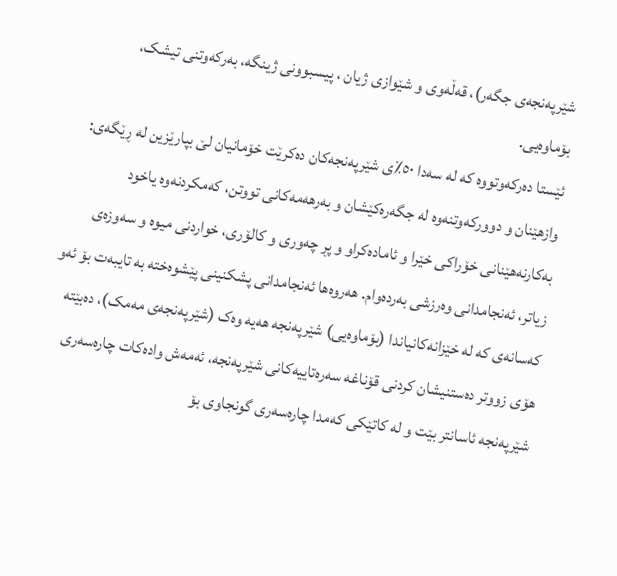شێرپەنجەی جگەر)، قەڵەوی و شێوازی ژیان ، پیسبوونی ژینگە، بەرکەوتنی تیشک، بۆماوەیی.
ئێستا دەرکەوتووە کە لە سەدا ٥٠٪ی شێرپەنجەکان دەکرێت خۆمانیان لێ بپارێزین لە ڕێگەی: وازهێنان و دوورکەوتنەوە لە جگەرەکێشان و بەرهەمەکانی تووتن، کەمکردنەوە یاخود بەکارنەهێنانی خۆراکی خێرا و ئامادەکراو و پڕ چەوری و کالۆری، خواردنی میوە و سەوزەی زیاتر، ئەنجامدانی وەرزشی بەردەوام. هەروەها ئەنجامدانی پشکنینی پێشوەختە بە تایبەت بۆ ئەو کەسانەی کە لە خێزانەکانیاندا (بۆماوەیی) شێرپەنجە هەیە وەک (شێرپەنجەی مەمک)، دەبێتە هۆی زووتر دەستنیشان کردنی قۆناغە سەرەتاییەکانی شێرپەنجە، ئەمەش وادەکات چارەسەری شێرپەنجە ئاسانتر بێت و لە کاتێکی کەمدا چارەسەری گونجاوی بۆ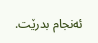ئەنجام بدرێت.